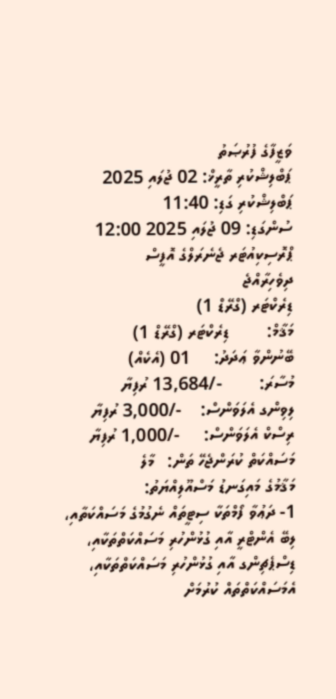ވަޒީފާގެ ފުރުޞަތު
ޕަބްލިޝްކުރި ތާރީޚް: 02 ޖުލައި 2025
ޕަބްލިޝްކުރި ގަޑި: 11:40
ސުންގަޑި: 09 ޖުލައި 2025 12:00
ޕްރޮސިކިއުޓަރ ޖެނެރަލްގެ އޮފީސް
ދިވެހިރާއްޖެ
ޑިރެކްޓަރ (ގްރޭޑް 1)
މަޤާމް:        ޑިރެކްޓަރ (ގްރޭޑް 1)
ބޭނުންވާ ޢަދަދު:     01 (އެކެއް)
މުސާރަ:        -/13,684 ރުފިޔާ
ލިވިންގ އެލަވަންސް:    -/3,000 ރުފިޔާ
ރިސްކް އެލަވަންސް:     -/1,000 ރުފިޔާ
މަސައްކަތް ކުރަންޖެހޭ ތަން:   މާލެ
މަޤާމުގެ މައިގަނޑު މަސްއޫލިއްޔަތު:
1- ދަޢުވާ ފޯމްތަކާ ސިޓީތައް ނެގުމުގެ މަސައްކަތާއި، ލިބޭ އެންޓްރީ އާއި ގުޅުންހުރި މަސައްކަތްތަކާއި، ޑިސްޕެޗިންގ އާއި ގުޅުންހުރި މަސައްކަތްތަކާއި، އެމަސައްކަތްތައް ކުރުމަށް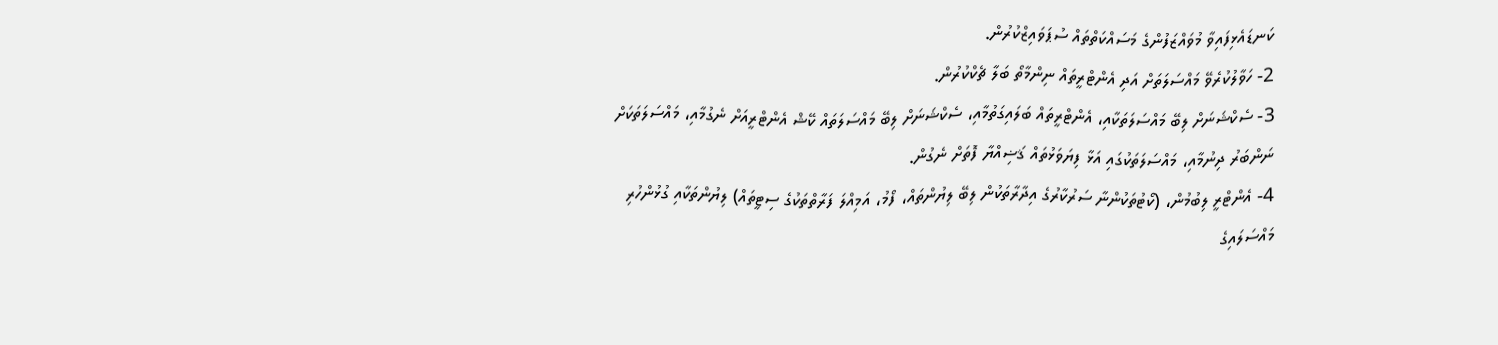ކަނޑައެޅިފައިވާ މުވައްޒަފުންގެ މަސައްކަތްތައް ސުޕަވައިޒްކުރުން.
2- ހަވާލުކުރެވޭ މައްސަލަތަށް އަދި އެންޓްރީތައް ނިންމާތޯ ބަލާ ޗެކްކުރުން.
3- ސެކްޝަނަށް ލިބޭ މައްސަލަތަކާއި، އެންޓްރީތައް ބަލައިގަތުމާއި، ސެކްޝަނަށް ލިބޭ މައްސަލަތައް ކޭޝް އެންޓްރީއަށް ނެގުމާއި، މައްސަލަތަކަށް ނަންބަރު ދިނުމާއި، މައްސަލަތަކުގައި އަޅާ ފިޔަވަޅުތައް ޤަޟިއްޔާ ފޮތަށް ނެގުން.
4- އެންޓްރީ ލިބުމުން، (ކޯޓުތަކުންނާ ސަރުކާރުގެ އިދާރާތަކުން ލިބޭ ލިޔުންތައް، ފޯމު، އަމިއްލަ ފަރާތްތަކުގެ ސިޓީތައް) ލިޔުންތަކާއި ގުޅުންހުރި މައްސަލައިގެ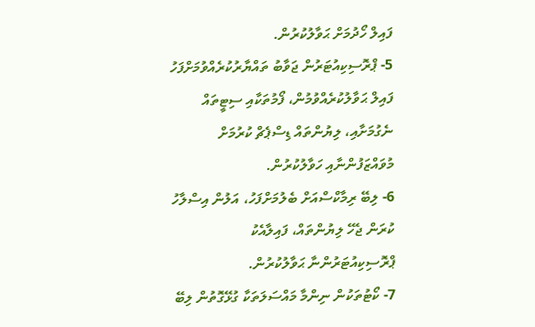ފައިލް ހޯދުމަށް ޙަވާލުކުރުން.
5- ޕްރޮސިކިއުޓަރުން ޖަވާބު ތައްޔާރުކުރެއްވުމަށްފަހު ފައިލް ޙަވާލުކުރެއްވުމުން، ފޯމުތަކާއި ސިޓީތައް ނެގުމަށާއި، ލިޔުންތައް ޑިސްޕެޗް ކުރުމަށް މުވައްޒަފުންނާއި ހަވާލުކުރުން.
6- ލިބޭ ރިމާކްސްއަށް ބެލުމަށްފަހު، އަލުން އިސްލާހު ކުރަން ޖެހޭ ލިޔުންތައް، ފައިލާއެކު ޕްރޮސިކިއުޓަރުންނާ ޙަވާލުކުރުން.
7- ކޯޓުތަކުން ނިންމާ މައްސަލަތަކާ ގުޅޭގޮތުން ލިބޭ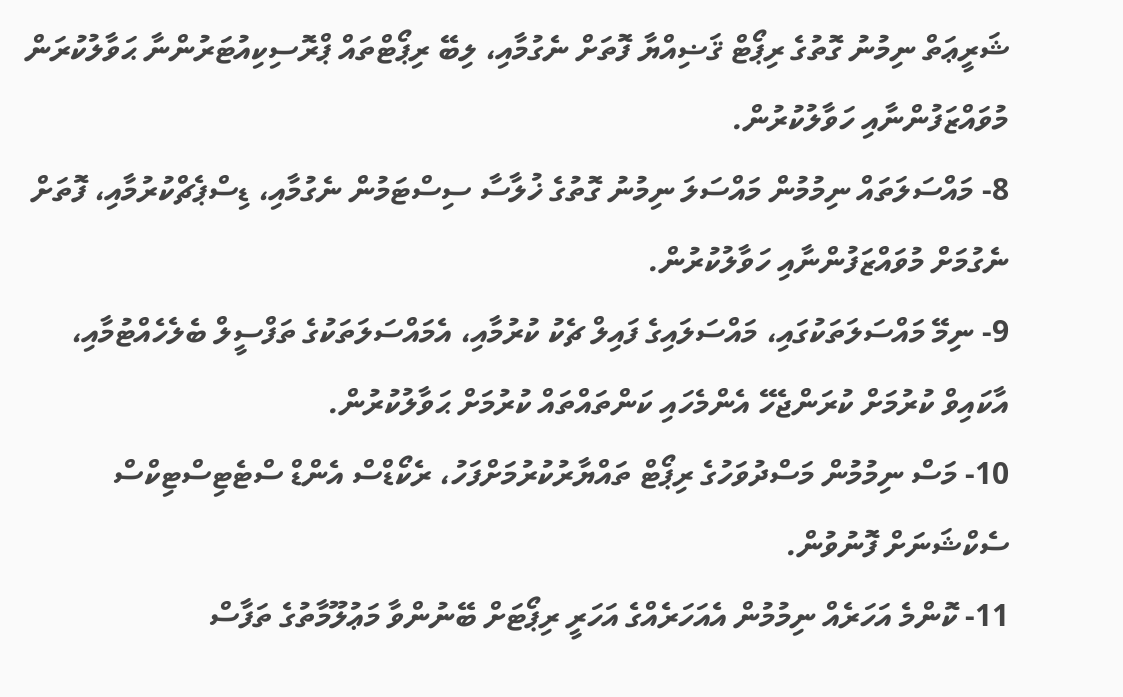ޝަރީޢަތް ނިމުނު ގޮތުގެ ރިޕޯޓް ޤަޟިއްޔާ ފޮތަށް ނެގުމާއި، ލިބޭ ރިޕޯޓްތައް ޕްރޮސިކިއުޓަރުންނާ ޙަވާލުކުރަން މުވައްޒަފުންނާއި ހަވާލުކުރުން.
8- މައްސަލަތައް ނިމުމުން މައްސަލަ ނިމުނު ގޮތުގެ ޚުލާސާ ސިސްޓަމުން ނެގުމާއި، ޑިސްޕެޗްކުރުމާއި، ފޮތަށް ނެގުމަށް މުވައްޒަފުންނާއި ހަވާލުކުރުން.
9- ނިމޭ މައްސަލަތަކުގައި، މައްސަލައިގެ ފައިލް ޗެކު ކުރުމާއި، އެމައްސަލަތަކުގެ ތަފްސީލް ބެލެހެއްޓުމާއި، އާކައިވް ކުރުމަށް ކުރަންޖެހޭ އެންމެހައި ކަންތައްތައް ކުރުމަށް ޙަވާލުކުރުން.
10- މަސް ނިމުމުން މަސްދުވަހުގެ ރިޕޯޓް ތައްޔާރުކުރުމަށްފަހު، ރެކޯޑްސް އެންޑް ސްޓެޓިސްޓިކްސް ސެކްޝަނަށް ފޮނުވުން.
11- ކޮންމެ އަހަރެއް ނިމުމުން އެއަހަރެއްގެ އަހަރީ ރިޕޯޓަށް ބޭނުންވާ މަޢުލޫމާތުގެ ތަފާސް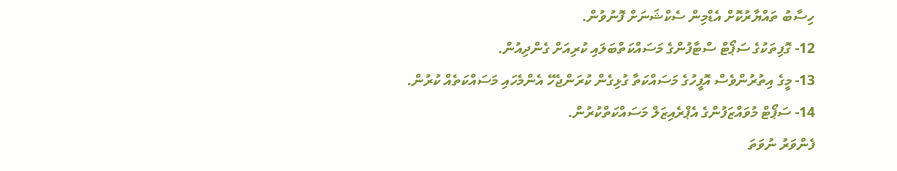ހިސާބު ތައްޔާރުކޮށް އެޑްމިން ސެކްޝަނަށް ފޮނުވުން.
12- ގޮފިތަކުގެ ސަޕޯޓް ސްޓާފުންގެ މަސައްކަތްބަލައި ކުރިއަށް ގެންދިއުން.
13- މީގެ އިތުރުންވެސް އޮފީހުގެ މަސައްކަތާ ގުޅިގެން ކުރަންޖެހޭ އެންމެހައި މަސައްކަތެއް ކުރުން.
14- ސަޕޯޓް މުވައްޒަފުންގެ އެޕްރެއިޒަލް މަސައްކަތްކުރުން.
ފެންވަރު ނުވަތަ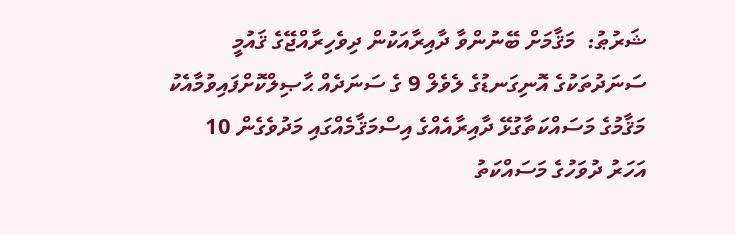ޝަރުޠު:  މަޤާމަށް ބޭނުންވާ ދާއިރާއަކުން ދިވެހިރާއްޖޭގެ ޤައުމީ ސަނަދުތަކުގެ އޮނިގަނޑުގެ ލެވެލް 9 ގެ ސަނަދެއް ޙާޞިލްކޮށްފައިވުމާއެކު މަޤާމުގެ މަސައްކަތާގުޅޭ ދާއިރާއެއްގެ އިސްމަޤާމެއްގައި މަދުވެގެން 10 އަހަރު ދުވަހުގެ މަސައްކަތު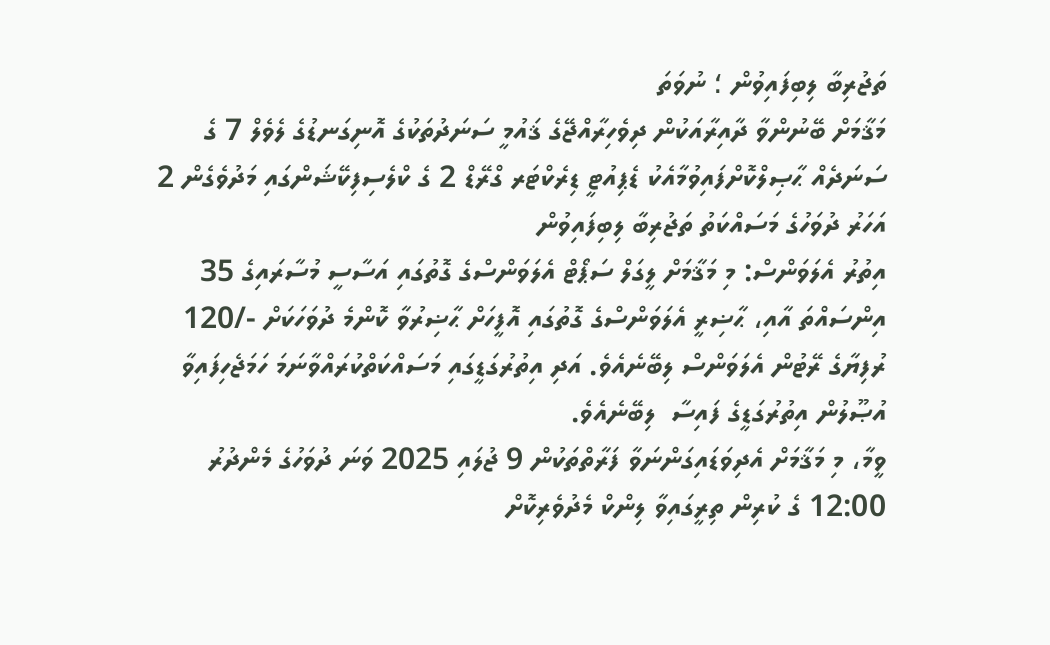ތަޖުރިބާ ލިބިފައިވުން ؛ ނުވަތަ
މަޤާމަށް ބޭނުންވާ ދާއިރާއަކުން ދިވެހިރާއްޖޭގެ ޤައުމީ ސަނަދުތަކުގެ އޮނިގަނޑުގެ ލެވެލް 7 ގެ ސަނަދެއް ޙާޞިލްކޮށްފައިވުމާއެކު ޑެޕިއުޓީ ޑިރެކްޓަރ ގްރޭޑް 2 ގެ ކްލެސިފިކޭޝަންގައި މަދުވެގެން 2 އަހަރު ދުވަހުގެ މަސައްކަތު ތަޖުރިބާ ލިބިފައިވުން
އިތުރު އެލަވަންސް: މި މަޤާމަށް ލީގަލް ސަޕޯޓް އެލަވަންސްގެ ގޮތުގައި އަސާސީ މުސާރައިގެ 35 އިންސައްތަ އާއި، ޙާޟިރީ އެލަވަންސްގެ ގޮތުގައި އޮފީހަށް ޙާޟިރުވާ ކޮންމެ ދުވަހަކަށް -/120 ރުފިޔާގެ ރޭޓުން އެލަވަންސް ލިބޭނެއެވެ. އަދި އިތުރުގަޑީގައި މަސައްކަތްކުރައްވާނަމަ ހަމަޖެހިފައިވާ އުޞޫލުން އިތުރުގަޑީގެ ފައިސާ  ލިބޭނެއެވެ.
ވީމާ، މި މަޤާމަށް އެދިވަޑައިގަންނަވާ ފަރާތްތަކުން 9 ޖުލައި 2025 ވަނަ ދުވަހުގެ މެންދުރު 12:00 ގެ ކުރިން ތިރީގައިވާ ލިންކް މެދުވެރިކޮށް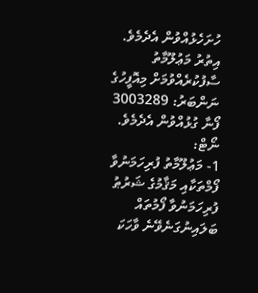ހުށަހެޅުއްވުން އެދެމެވެ. އިތުރު މަޢުލޫމާތު ސާފުކުރެއްވުމަށް މިއޮފީހުގެ ނަންބަރު: 3003289 ފޯނާ ގުޅުއްވުން އެދެމެވެ.
ނޯޓް:
1- މަޢުލޫމާތު ފުރިހަމަނުވާ ފޯމްތަކާއި މަޤާމުގެ ޝަރުޠު ފުރިހަމަނުވާ ފޯމުތައް ބަލައިނުގަނެވޭނެ ވާހަކަ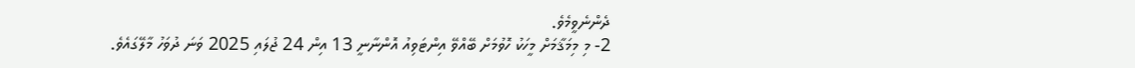ދެންނެވީމެވެ.
2- މި މިމަޤާމަށް މީހަކު ހޮވުމަށް ބޭއްވޭ އިންޓަވިއު އޮންނާނީ 13 އިން 24 ޖުލައި 2025 ވަނަ ދުވަހު މާލޭގައެވެ.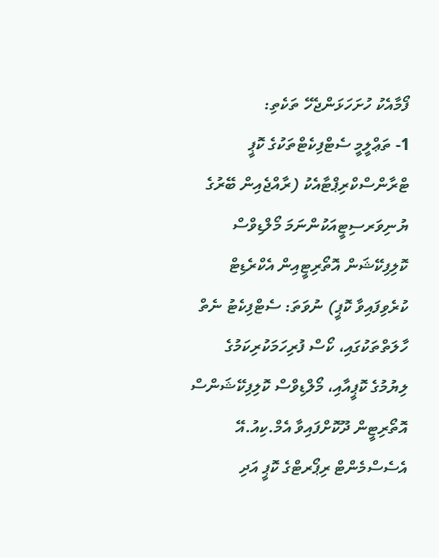ފޯމާއެކު ހުށަހަޅަންޖެހޭ ތަކެތި:
1- ތަޢްލީމީ ސެޓްފިކެޓްތަކުގެ ކޮޕީ ޓްރާންސްކްރިޕްޓާއެކު (ރާއްޖެއިން ބޭރުގެ ޔުނިވަރސިޓީއަކުންނަމަ މޯލްޑިވްސް ކޮލިފިކޭޝަން އޮތޯރިޓީއިން އެކްރެޑިޓް ކުރެވިފައިވާ ކޮޕީ) ނުވަތަ: ސެޓްފިކެޓު ނެތް ހާލަތްތަކުގައި، ކޯސް ފުރިހަމަކުރިކަމުގެ ލިޔުމުގެ ކޮޕީއާއި، މޯލްޑިވްސް ކޮލިފިކޭޝަންސް އޮތޯރިޓީން ދޫކޮށްފައިވާ އެމް.ކިއު.އޭ އެސެސްމެންޓް ރިޕޯރޓްގެ ކޮޕީ އަދި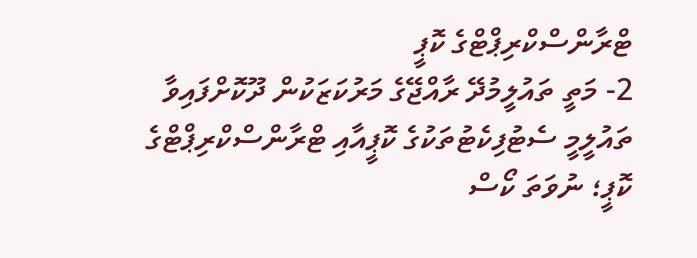ޓްރާންސްކްރިޕްޓްގެ ކޮޕީ
2- މަތީ ތައުލީމުދޭ ރާއްޖޭގެ މަރުކަޒަކުން ދޫކޮށްފައިވާ ތައުލީމީ ސެޓުފިކެޓުތަކުގެ ކޮޕީއާއި ޓްރާންސްކްރިޕްޓްގެ ކޮޕީ؛ ނުވަތަ ކޯސް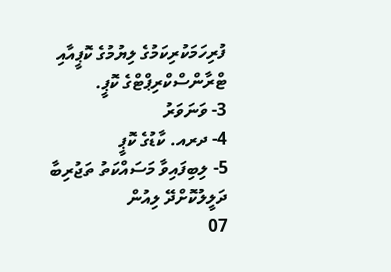ފުރިހަމަކުރިކަމުގެ ލިޔުމުގެ ކޮޕީއާއި ޓްރާންސްކްރިޕްޓްގެ ކޮޕީ.
3- ވަނަވަރު
4- ދރއ. ކާޑުގެ ކޮޕީ
5- ލިބިފައިވާ މަސައްކަތު ތަޖުރިބާ ދަލީލުކޮށްދޭ ލިއުން
07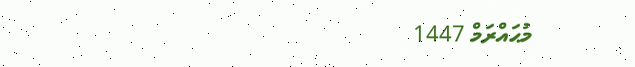މުޙައްރަމް 1447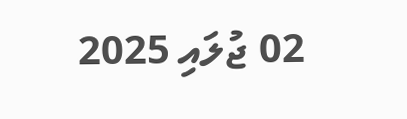02 ޖުލައި 2025